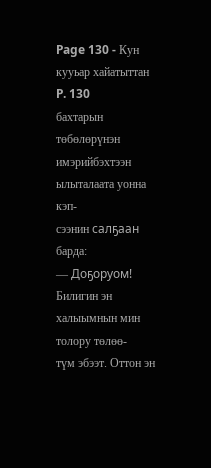Page 130 - Кун кууьар хайатыттан
P. 130
бахтарын төбөлөрүнэн имэрийбэхтээн ылыталаата уонна кэп-
сээнин салҕаан барда:
— Доҕоруом! Билигин эн халыымнын мин толору төлөө-
түм эбээт. Оттон эн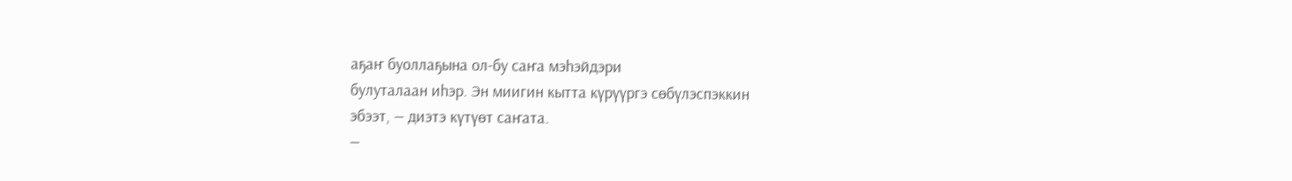аҕаҥ буоллаҕына ол-бу саҥа мэһэйдэри
булуталаан иһэр. Эн миигин кытта күрүүргэ сөбүлэспэккин
эбээт, — диэтэ күтүөт саҥата.
—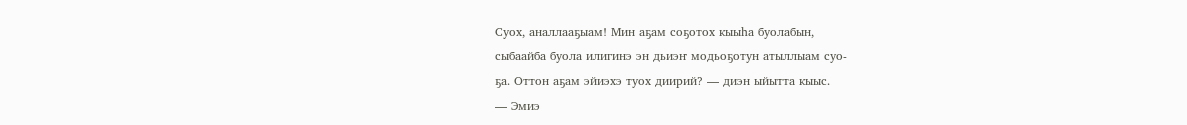Суох, аналлааҕыам! Мин аҕам соҕотох кыыһа буолабын,
сыбаайба буола илигинэ эн дьиэҥ модьоҕотун атыллыам суо-
ҕа. Оттон аҕам эйиэхэ туох диирий? — диэн ыйытта кыыс.
— Эмиэ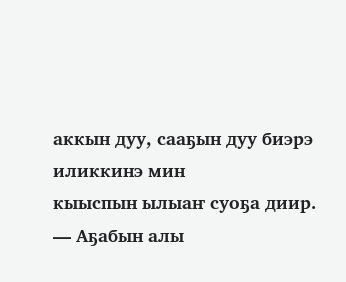аккын дуу, сааҕын дуу биэрэ иликкинэ мин
кыыспын ылыаҥ суоҕа диир.
— Аҕабын алы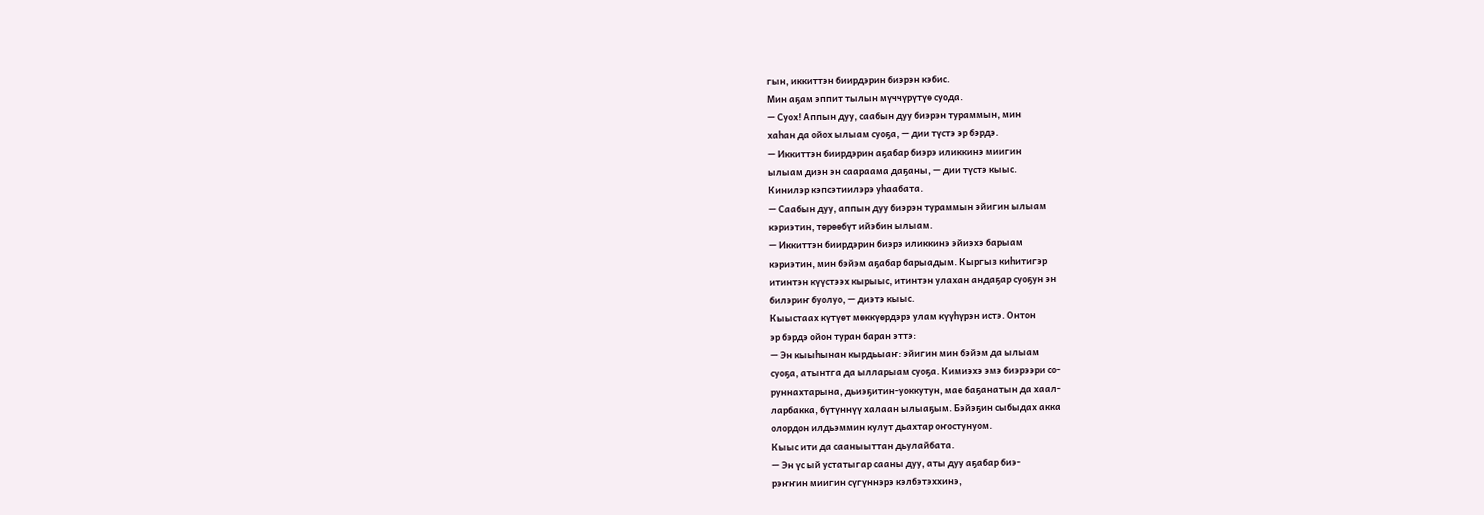гын, иккиттэн биирдэрин биэрэн кэбис.
Мин аҕам эппит тылын мүччүрүтүө суода.
— Суох! Аппын дуу, саабын дуу биэрэн тураммын, мин
хаһан да ойох ылыам суоҕа, — дии түстэ эр бэрдэ.
— Иккиттэн биирдэрин аҕабар биэрэ иликкинэ миигин
ылыам диэн эн саараама даҕаны, — дии түстэ кыыс.
Кинилэр кэпсэтиилэрэ уһаабата.
— Саабын дуу, аппын дуу биэрэн тураммын эйигин ылыам
кэриэтин, төрөөбүт ийэбин ылыам.
— Иккиттэн биирдэрин биэрэ иликкинэ эйиэхэ барыам
кэриэтин, мин бэйэм аҕабар барыадым. Кыргыз киһитигэр
итинтэн күүстээх кырыыс, итинтэн улахан андаҕар суоҕун эн
билэриҥ буолуо, — диэтэ кыыс.
Кыыстаах күтүөт мөккүөрдэрэ улам күүһүрэн истэ. Онтон
эр бэрдэ ойон туран баран эттэ:
— Эн кыыһынан кырдьыаҥ: эйигин мин бэйэм да ылыам
суоҕа, атынтга да ылларыам суоҕа. Кимиэхэ эмэ биэрээри со-
руннахтарына, дьиэҕитин-уоккутун, мае баҕанатын да хаал-
ларбакка, бүтүннүү халаан ылыаҕым. Бэйэҕин сыбыдах акка
олордон илдьэммин кулут дьахтар оҥостунуом.
Кыыс ити да сааныыттан дьулайбата.
— Эн үс ый устатыгар сааны дуу, аты дуу аҕабар биэ-
рэҥҥин миигин сүгүннэрэ кэлбэтэххинэ,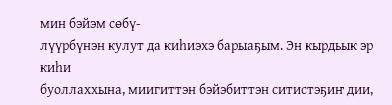мин бэйэм сөбү-
лүүрбүнэн кулут да киһиэхэ барыаҕым. Эн кырдьык эр киһи
буоллаххына, миигиттэн бэйэбиттэн ситистэҕиҥ дии,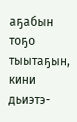аҕабын
тоҕо тыытаҕын, кини дьиэтэ-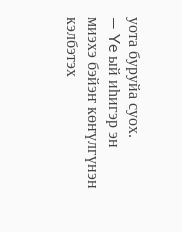уота буруйа суох.
— Ye ый иһигэр эн миэхэ бэйэҥ көҥүлгүнэн кэлбэтэх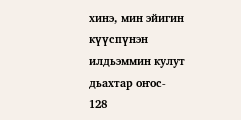хинэ, мин эйигин күүспүнэн илдьэммин кулут дьахтар оҥос-
128